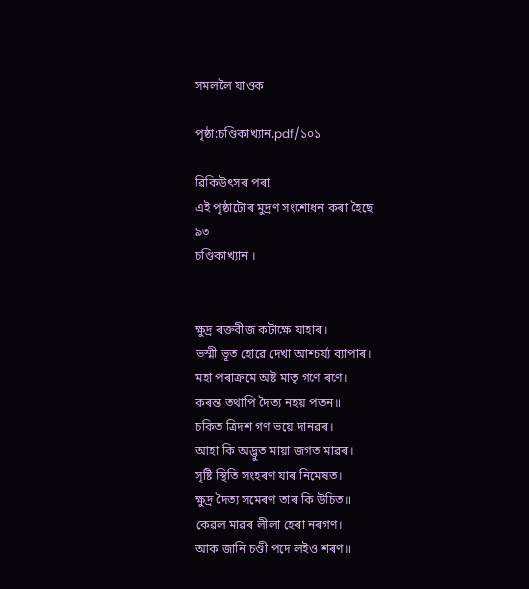সমললৈ যাওক

পৃষ্ঠা:চণ্ডিকাখ্যান.pdf/১০১

ৱিকিউৎসৰ পৰা
এই পৃষ্ঠাটোৰ মুদ্ৰণ সংশোধন কৰা হৈছে
৯৩
চণ্ডিকাখ্যান ।


ক্ষুদ্ৰ ৰক্তবীজ কটাক্ষে যাহাৰ।
ভস্মী ভূত হোৱে দেখা আশ্চৰ্য্য ব্যাপাৰ।
মহা পৰাক্ৰমে অষ্ট মাতৃ গণে ৰণে।
কৰন্ত তথাপি দৈত্য নহয় পতন॥
চকিত ত্ৰিদশ গণ ভয়ে দানৱৰ।
আহা কি অদ্ভুত মায়া জগত মাৱৰ।
সৃষ্টি স্থিতি সংহৰণ যাৰ নিমেষত।
ক্ষুদ্ৰ দৈত্য সমেৰণ তাৰ কি উচিত॥
কেৱল মাৱৰ লীলা হেৰা নৰগণ।
আক জানি চণ্ডী পদে লইও শৰণ॥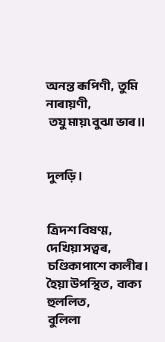অনন্ত ৰূপিণী,  তুমি নাৰায়ণী,
 তযু মায়৷ বুঝা ভাৰ॥


দুলড়ি।


ত্ৰিদশ বিষণ্ম,  দেখিয়া সত্বৰ,
 চণ্ডিকাপাশে কালীৰ।
হৈয়া উপস্থিত,  বাক্য হুললিত,
 বুলিলা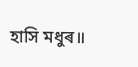হাসি মধুৰ॥